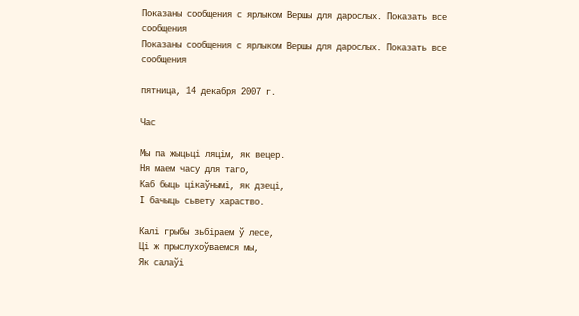Показаны сообщения с ярлыком Вершы для дарослых. Показать все сообщения
Показаны сообщения с ярлыком Вершы для дарослых. Показать все сообщения

пятница, 14 декабря 2007 г.

Час

Мы па жыцьці ляцім, як вецер.
Ня маем часу для таго,
Каб быць цікаўнымі, як дзеці,
І бачыць сьвету хараство.

Калі грыбы зьбіраем ў лесе,
Ці ж прыслухоўваемся мы,
Як салаўі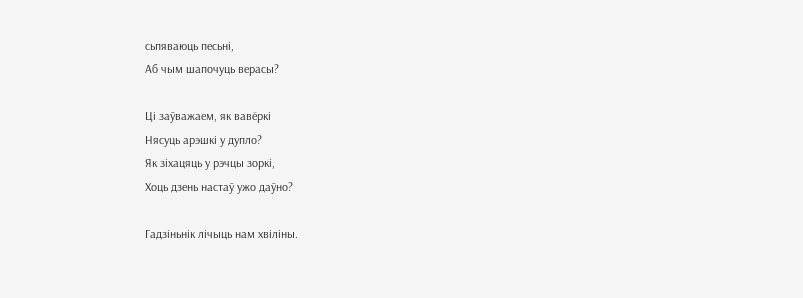сьпяваюць песьні,
Аб чым шапочуць верасы?

Ці заўважаем, як вавёркі
Нясуць арэшкі у дупло?
Як зіхацяць у рэчцы зоркі,
Хоць дзень настаў ужо даўно?

Гадзіньнік лічыць нам хвіліны.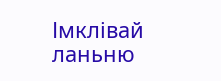Імклівай ланьню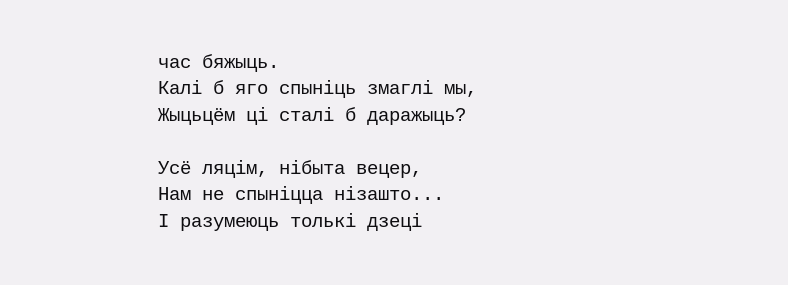час бяжыць.
Калі б яго спыніць змаглі мы,
Жыцьцём ці сталі б даражыць?

Усё ляцім, нібыта вецер,
Нам не спыніцца нізашто...
І разумеюць толькі дзеці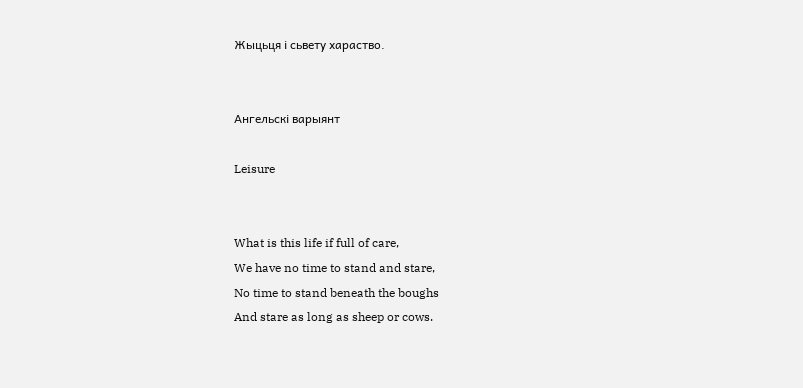Жыцьця і сьвету хараство.


Ангельскі варыянт

Leisure


What is this life if full of care,
We have no time to stand and stare,
No time to stand beneath the boughs
And stare as long as sheep or cows.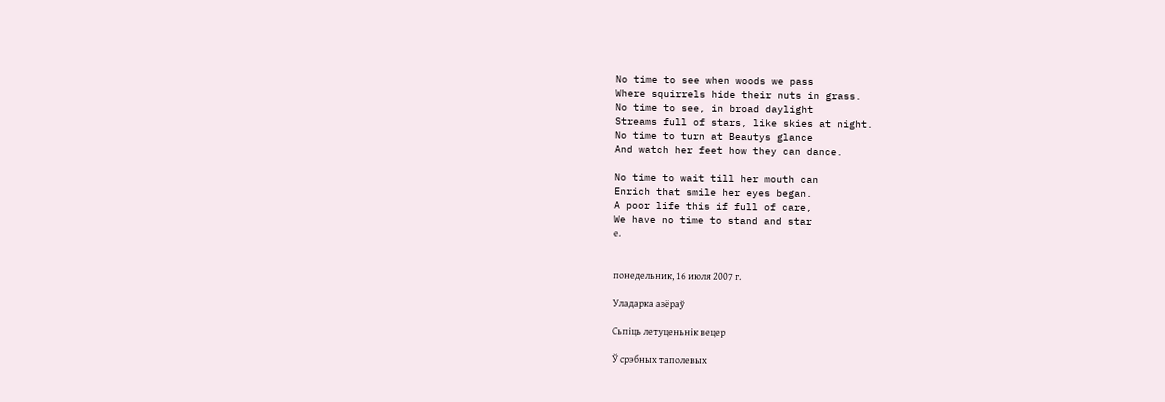No time to see when woods we pass
Where squirrels hide their nuts in grass.
No time to see, in broad daylight
Streams full of stars, like skies at night.
No time to turn at Beautys glance
And watch her feet how they can dance.

No time to wait till her mouth can
Enrich that smile her eyes began.
A poor life this if full of care,
We have no time to stand and star
е.


понедельник, 16 июля 2007 г.

Уладарка азёраў

Сьпіць летуценьнік вецер

Ў срэбных таполевых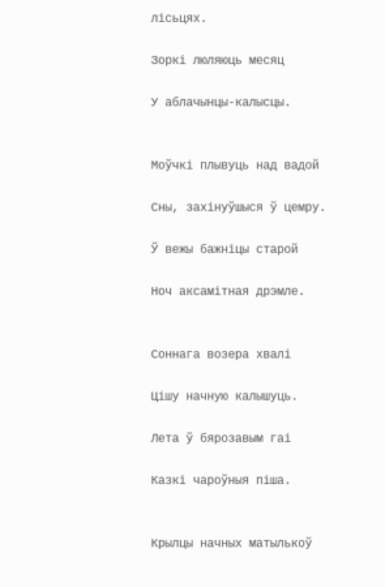лісьцях.

Зоркі люляюць месяц

У аблачынцы-калысцы.


Моўчкі плывуць над вадой

Сны, захінуўшыся ў цемру.

Ў вежы бажніцы старой

Ноч аксамітная дрэмле.


Соннага возера хвалі

Цішу начную калышуць.

Лета ў бярозавым гаі

Казкі чароўныя піша.


Крылцы начных матылькоў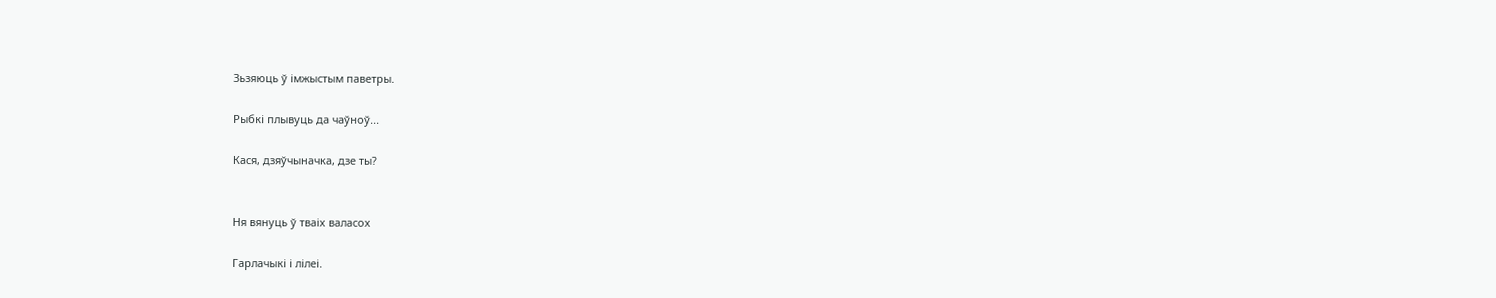Зьзяюць ў імжыстым паветры.

Рыбкі плывуць да чаўноў...

Кася, дзяўчыначка, дзе ты?


Ня вянуць ў тваіх валасох

Гарлачыкі і лілеі.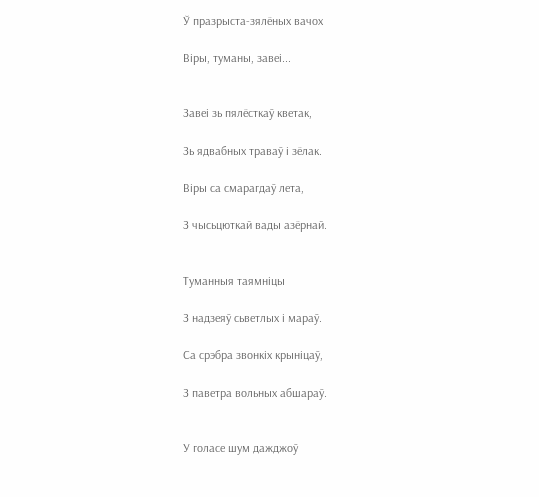Ў празрыста-зялёных вачох

Віры, туманы, завеі...


Завеі зь пялёсткаў кветак,

Зь ядвабных траваў і зёлак.

Віры са смарагдаў лета,

З чысьцюткай вады азёрнай.


Туманныя таямніцы

З надзеяў сьветлых і мараў.

Са срэбра звонкіх крыніцаў,

З паветра вольных абшараў.


У голасе шум дажджоў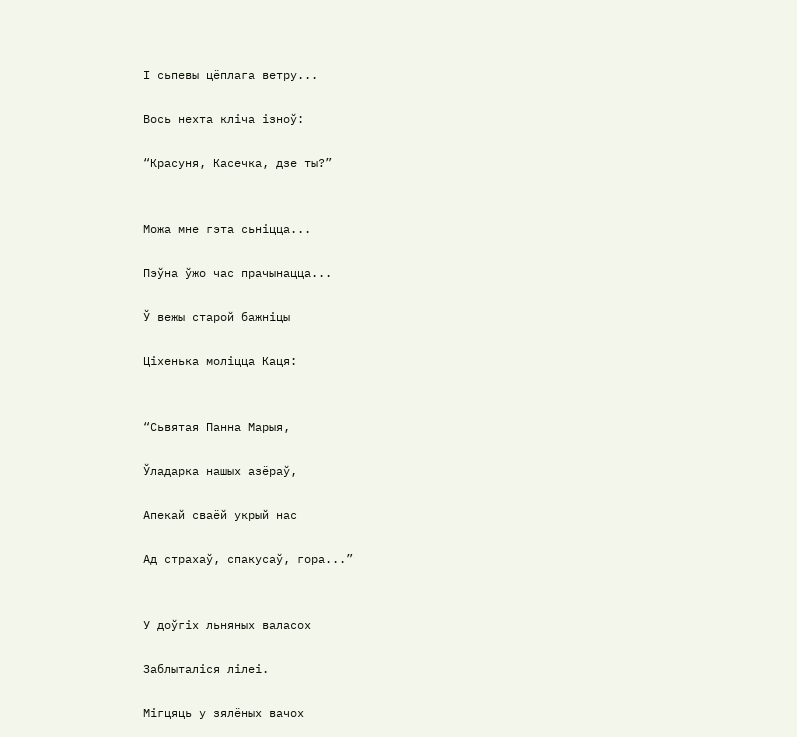І сьпевы цёплага ветру...

Вось нехта кліча ізноў:

“Красуня, Касечка, дзе ты?”


Можа мне гэта сьніцца...

Пэўна ўжо час прачынацца...

Ў вежы старой бажніцы

Ціхенька моліцца Каця:


“Сьвятая Панна Марыя,

Ўладарка нашых азёраў,

Апекай сваёй укрый нас

Ад страхаў, спакусаў, гора...”


У доўгіх льняных валасох

Заблыталіся лілеі.

Мігцяць у зялёных вачох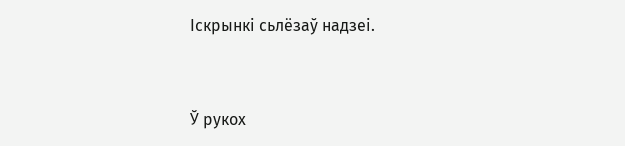Іскрынкі сьлёзаў надзеі.


Ў рукох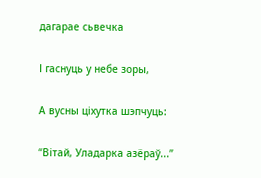дагарае сьвечка

І гаснуць у небе зоры,

А вусны ціхутка шэпчуць:

“Вітай, Уладарка азёраў...”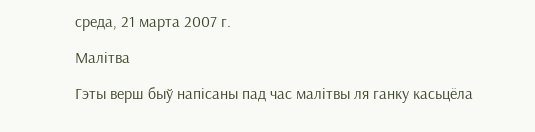среда, 21 марта 2007 г.

Малітва

Гэты верш быў напісаны пад час малітвы ля ганку касьцёла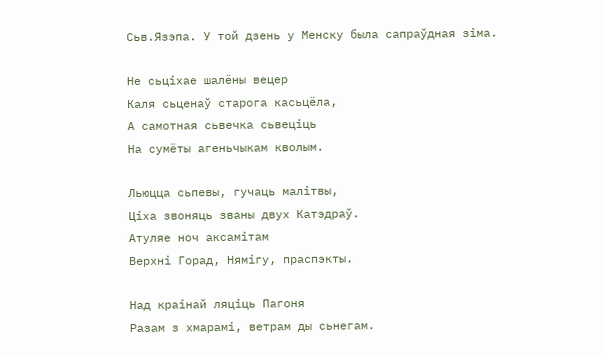Сьв.Язэпа. У той дзень у Менску была сапраўдная зіма.

Не сьціхае шалёны вецер
Каля сьценаў старога касьцёла,
А самотная сьвечка сьвеціць
На сумёты агеньчыкам кволым.

Льюцца сьпевы, гучаць малітвы,
Ціха звоняць званы двух Катэдраў.
Атуляе ноч аксамітам
Верхні Горад, Нямігу, праспэкты.

Над краінай ляціць Пагоня
Разам з хмарамі, ветрам ды сьнегам.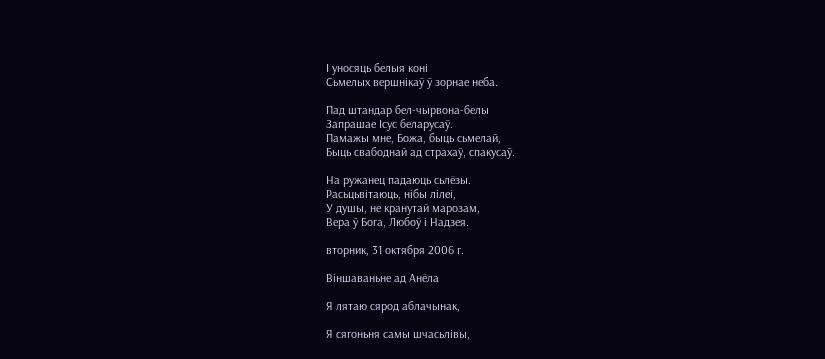І уносяць белыя коні
Сьмелых вершнікаў ў зорнае неба.

Пад штандар бел-чырвона-белы
Запрашае Ісус беларусаў.
Памажы мне, Божа, быць сьмелай,
Быць свабоднай ад страхаў, спакусаў.

На ружанец падаюць сьлёзы.
Расьцьвітаюць, нібы лілеі,
У душы, не кранутай марозам,
Вера ў Бога, Любоў і Надзея.

вторник, 31 октября 2006 г.

Віншаваньне ад Анёла

Я лятаю сярод аблачынак,

Я сягоньня самы шчасьлівы,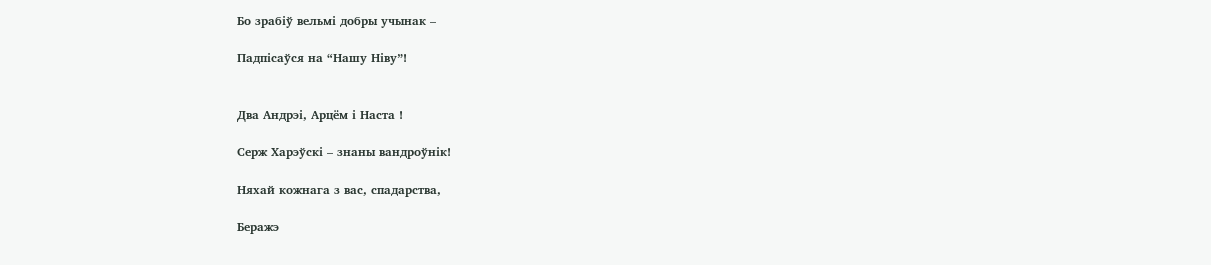Бо зрабіў вельмі добры учынак –

Падпісаўся на “Нашу Ніву”!


Два Андрэі, Арцём і Наста !

Серж Харэўскі – знаны вандроўнік!

Няхай кожнага з вас, спадарства,

Беражэ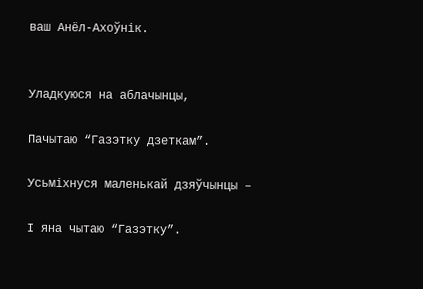ваш Анёл-Ахоўнік.


Уладкуюся на аблачынцы,

Пачытаю “Газэтку дзеткам”.

Усьміхнуся маленькай дзяўчынцы –

І яна чытаю “Газэтку”.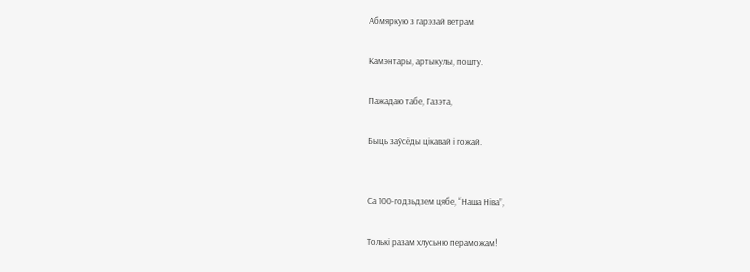Абмяркую з гарэзай ветрам

Камэнтары, артыкулы, пошту.

Пажадаю табе, Газэта,

Быць заўсёды цікавай і гожай.


Са 100-годзьдзем цябе, “Наша Ніва”,

Толькі разам хлусьню пераможам!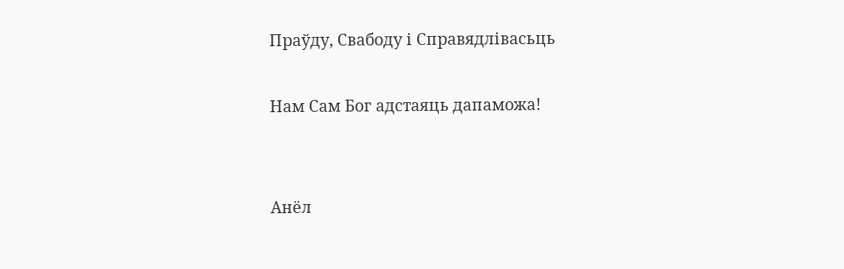Праўду, Свабоду і Справядлівасьць

Нам Сам Бог адстаяць дапаможа!


Анёл